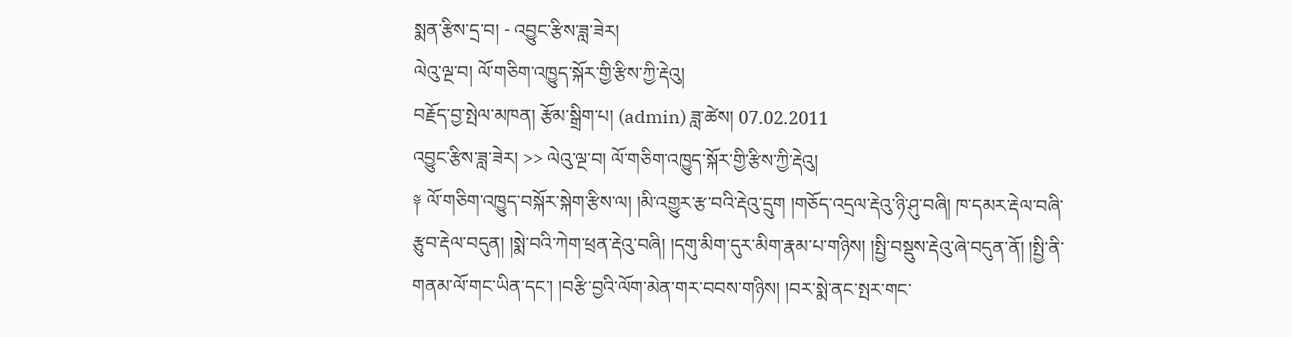སྨན་རྩིས་དྲ་བ། - འབྱུང་རྩིས་ཟླ་ཟེར།
ལེའུ་ལྔ་བ། ལོ་གཅིག་འཁྱུད་སྐོར་གྱི་རྩིས་ཀྱི་རྡེའུ།
བརྗོད་བྱ་སྤེལ་མཁན། རྩོམ་སྒྲིག་པ། (admin) ཟླ་ཚེས། 07.02.2011
འབྱུང་རྩིས་ཟླ་ཟེར། >> ལེའུ་ལྔ་བ། ལོ་གཅིག་འཁྱུད་སྐོར་གྱི་རྩིས་ཀྱི་རྡེའུ།
༈ ལོ་གཅིག་འཁྱུད་བསྐོར་སྐེག་རྩིས་ལ། །མི་འགྱུར་རྩ་བའི་རྡེའུ་དྲུག །གཅོད་འདྲལ་རྡེའུ་ཉི་ཤུ་བཞི། ཁ་དམར་རྡེལ་བཞི་རྩུབ་རྡེལ་བདུན། །སྨེ་བའི་ཀེག་ཕྲན་རྡེའུ་བཞི། །དགུ་མིག་དུར་མིག་རྣམ་པ་གཉིས། །སྤྱི་བསྡུས་རྡེའུ་ཞེ་བདུན་ནོ། །སྤྱི་ནི་གནམ་ལོ་གང་ཡིན་དང་། །བརྩི་བྱའི་ལོག་མེན་གར་བབས་གཉིས། །བར་སྨེ་ནང་སྤར་གང་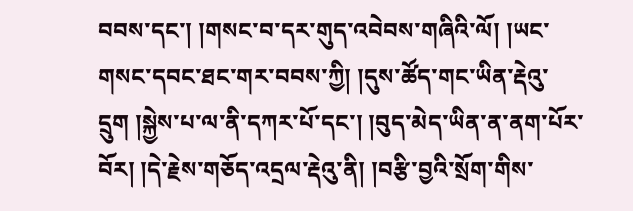བབས་དང་། །གསང་བ་དར་གུད་འབེབས་གཞིའི་ལོ། །ཡང་གསང་དབང་ཐང་གར་བབས་ཀྱི། །དུས་ཚོད་གང་ཡིན་རྡེའུ་དྲུག །སྐྱེས་པ་ལ་ནི་དཀར་པོ་དང་། །བུད་མེད་ཡིན་ན་ནག་པོར་བོར། །དེ་རྗེས་གཅོད་འདྲལ་རྡེའུ་ནི། །བརྩི་བྱའི་སྲོག་གིས་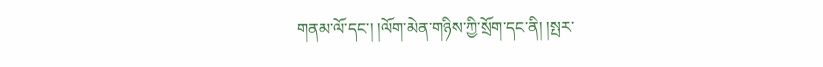གནམ་ལོ་དང་། །ལོག་མེན་གཉིས་ཀྱི་སྲོག་དང་ནི། །སྤར་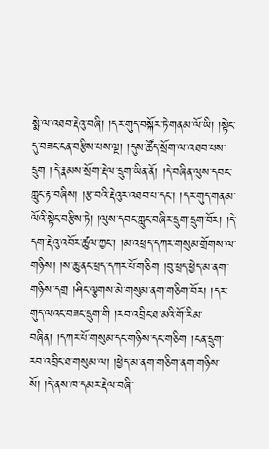སྨེ་ལ་འཐབ་རྡེའུ་བཞི། །དར་གུད་བསྐོར་ཏེ་གནམ་ལོ་ཡི། །སྟེང་དུ་བཟང་ངན་བརྩིས་པས་ལྔ། །དུས་ཚོད་སྲོག་ལ་འཐབ་པས་དྲུག །དེ་རྣམས་སྲོག་རྡེལ་དྲུག་ཡིན་ནོ། །དེ་བཞིན་ལུས་དབང་ཀླུང་རྟ་བཞིས། །རྩ་བའི་རྡེའུར་འཐབ་པ་དང་། །དར་གུད་གནམ་ལོའི་སྟེང་བརྩིས་ཏེ། །ལུས་དབང་ཀླུང་བཞིར་དྲུག་དྲུག་བོར། །དེ་དག་རྡེའུ་འབོར་ཚུལ་ཀྱང་། །མ་འཕྲད་དཀར་གསུམ་གྲོགས་ལ་གཉིས། །ས་ཆུ་ནང་ཕྲད་དཀར་པོ་གཅིག །བུ་ཕྲད་ཕྱེད་མ་ནག་གཉིས་དགྲ །ཤིང་ལྕགས་མེ་གསུམ་ནག་གཅིག་བོར། །དར་གུད་ལའང་བཟང་དྲུག་གི །རབ་འབྲིང་ཐ་མའི་གོ་རིམ་བཞིན། །དཀར་པོ་གསུམ་དང་གཉིས་དང་གཅིག །ངན་དྲུག་རབ་འབྲིང་ཐ་གསུམ་ལ། །ཕྱེད་མ་ནག་གཅིག་ནག་གཉིས་སོ། །དེ་ནས་ཁ་དམར་རྡེལ་བཞི་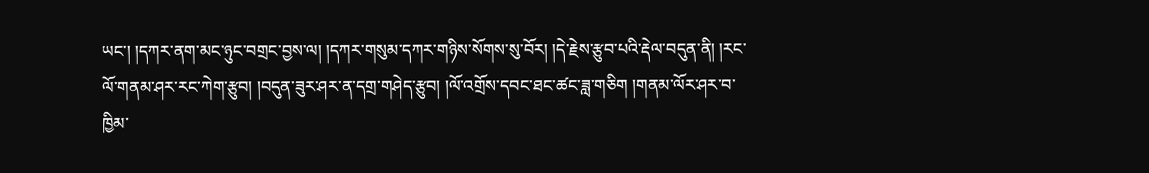ཡང་། །དཀར་ནག་མང་ཉུང་བགྲང་བྱས་ལ། །དཀར་གསུམ་དཀར་གཉིས་སོགས་སུ་བོར། །དེ་རྗེས་རྩུབ་པའི་རྡེལ་བདུན་ནི། །རང་ལོ་གནམ་ཤར་རང་ཀེག་རྩུབ། །བདུན་ཟུར་ཤར་ན་དགྲ་གཤེད་རྩུབ། །ལོ་འགྲོས་དབང་ཐང་ཚང་ཟླ་གཅིག །གནམ་ལོར་ཤར་བ་ཁྱིམ་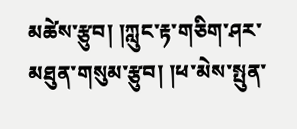མཚེས་རྩུབ། །ཀླུང་རྟ་གཅིག་ཤར་མཐུན་གསུམ་རྩུབ། །ཕ་མེས་སྤུན་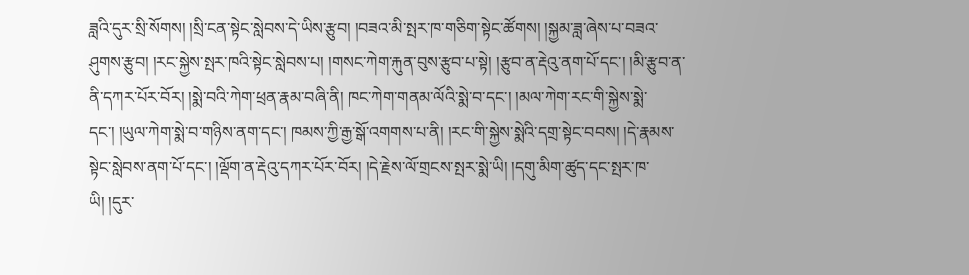ཟླའི་དུར་སྲི་སོགས། །སྲི་ངན་སྟེང་སླེབས་དེ་ཡིས་རྩུབ། །བཟའ་མི་སྤར་ཁ་གཅིག་སྟེང་ཚོགས། །སྐྱམ་ཟླ་ཞེས་པ་བཟའ་ཤུགས་རྩུབ། །རང་སྐྱེས་སྤར་ཁའི་སྟེང་སླེབས་པ། །གསང་ཀེག་རྐུན་བུས་རྩུབ་པ་སྟེ། །རྩུབ་ན་རྡེའུ་ནག་པོ་དང་། །མི་རྩུབ་ན་ནི་དཀར་པོར་བོར། །སྨེ་བའི་ཀེག་ཕྲན་རྣམ་བཞི་ནི། ཁང་ཀེག་གནམ་ལོའི་སྨེ་བ་དང་། །མལ་ཀེག་རང་གི་སྐྱེས་སྨེ་དང་། །ཡུལ་ཀེག་སྨེ་བ་གཉིས་ནག་དང་། ཁམས་ཀྱི་རྒྱ་སྒོ་འགགས་པ་ནི། །རང་གི་སྐྱེས་སྨེའི་དགྲ་སྟེང་བབས། །དེ་རྣམས་སྟེང་སླེབས་ནག་པོ་དང་། །ལྡོག་ན་རྡེའུ་དཀར་པོར་བོར། །དེ་རྗེས་ལོ་གྲངས་སྤར་སྨེ་ཡི། །དགུ་མིག་ཚུད་དང་སྤར་ཁ་ཡི། །དུར་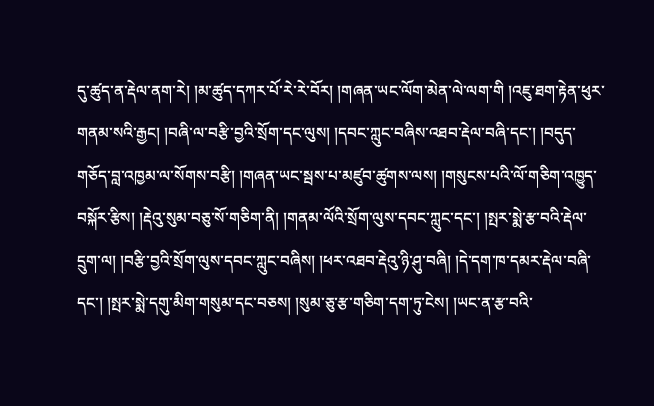དུ་ཚུད་ན་རྡེལ་ནག་རེ། །མ་ཚུད་དཀར་པོ་རེ་རེ་བོར། །གཞན་ཡང་ལོག་མེན་ལེ་ལག་གི །འཇུ་ཐག་རྟེན་ཕུར་གནམ་སའི་རྒྱང། །བཞི་ལ་བརྩི་བྱའི་སྲོག་དང་ལུས། །དབང་ཀླུང་བཞིས་འཐབ་རྡེལ་བཞི་དང་། །བདུད་གཅོད་བླ་འཁྱམ་ལ་སོགས་བརྩི། །གཞན་ཡང་སྦས་པ་མཛུབ་ཚུགས་ལས། །གསུངས་པའི་ལོ་གཅིག་འཁྱུད་བསྐོར་རྩིས། །རྡེའུ་སུམ་བཅུ་སོ་གཅིག་ནི། །གནམ་ལོའི་སྲོག་ལུས་དབང་ཀླུང་དང་། །སྤར་སྨེ་རྩ་བའི་རྡེལ་དྲུག་ལ། །བརྩི་བྱའི་སྲོག་ལུས་དབང་ཀླུང་བཞིས། །ཕར་འཐབ་རྡེའུ་ཉི་ཤུ་བཞི། །དེ་དག་ཁ་དམར་རྡེལ་བཞི་དང་། །སྤར་སྨེ་དགུ་མིག་གསུམ་དང་བཅས། །སུམ་ཅུ་རྩ་གཅིག་དག་ཏུ་ངེས། །ཡང་ན་རྩ་བའི་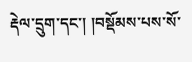རྡེལ་དྲུག་དང་། །བསྡོམས་པས་སོ་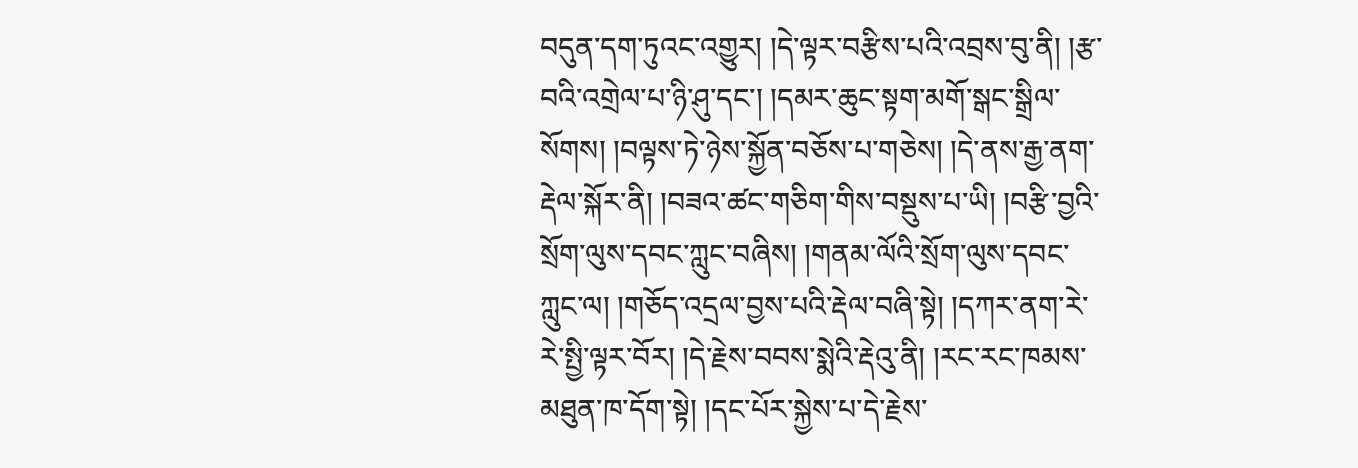བདུན་དག་ཏུའང་འགྱུར། །དེ་ལྟར་བརྩིས་པའི་འབྲས་བུ་ནི། །རྩ་བའི་འགྲེལ་པ་ཉི་ཤུ་དང་། །དམར་ཆུང་སྟག་མགོ་སྒང་སྒྲིལ་སོགས། །བལྟས་ཏེ་ཉེས་སྐྱོན་བཅོས་པ་གཅེས། །དེ་ནས་རྒྱ་ནག་རྡེལ་སྐོར་ནི། །བཟའ་ཚང་གཅིག་གིས་བསྡུས་པ་ཡི། །བརྩི་བྱའི་སྲོག་ལུས་དབང་ཀླུང་བཞིས། །གནམ་ལོའི་སྲོག་ལུས་དབང་ཀླུང་ལ། །གཅོད་འདྲལ་བྱས་པའི་རྡེལ་བཞི་སྟེ། །དཀར་ནག་རེ་རེ་སྤྱི་ལྟར་བོར། །དེ་རྗེས་བབས་སྨེའི་རྡེའུ་ནི། །རང་རང་ཁམས་མཐུན་ཁ་དོག་སྟེ། །དང་པོར་སྐྱེས་པ་དེ་རྗེས་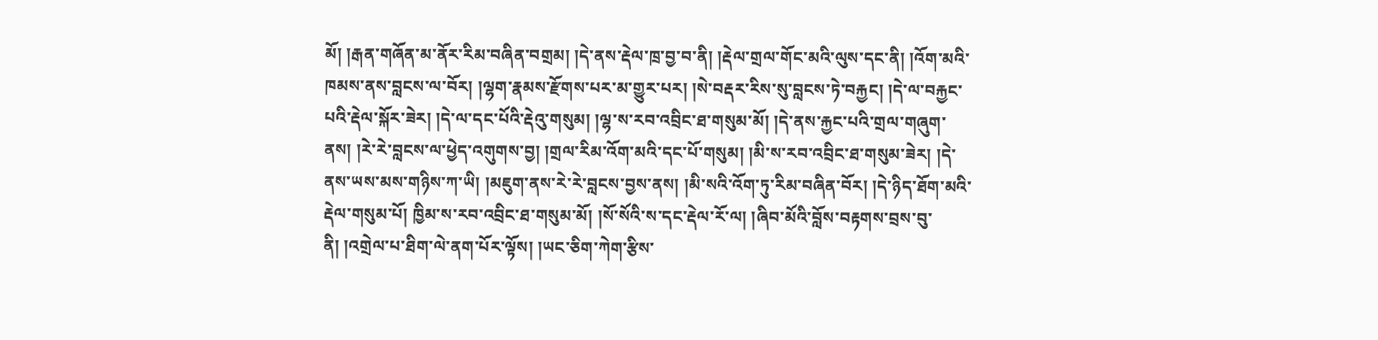མོ། །རྒན་གཞོན་མ་ནོར་རིམ་བཞིན་བགྲམ། །དེ་ནས་རྡེལ་ཁྲ་བྱ་བ་ནི། །རྡེལ་གྲལ་གོང་མའི་ལུས་དང་ནི། །འོག་མའི་ཁམས་ནས་བླངས་ལ་བོར། །ལྷག་རྣམས་རྫོགས་པར་མ་གྱུར་པར། །སེ་བརྡར་རིས་སུ་བླངས་ཏེ་བརྐྱང། །དེ་ལ་བརྐྱང་པའི་རྡེལ་སྐོར་ཟེར། །དེ་ལ་དང་པོའི་རྡེའུ་གསུམ། །ལྷ་ས་རབ་འབྲིང་ཐ་གསུམ་མོ། །དེ་ནས་རྐྱང་པའི་གྲལ་གཞུག་ནས། །རེ་རེ་བླངས་ལ་ཕྱེད་འགུགས་བྱ། །གྲལ་རིམ་འོག་མའི་དང་པོ་གསུམ། །མི་ས་རབ་འབྲིང་ཐ་གསུམ་ཟེར། །དེ་ནས་ཡས་མས་གཉིས་ཀ་ཡི། །མཇུག་ནས་རེ་རེ་བླངས་བྱས་ནས། །མི་སའི་འོག་ཏུ་རིམ་བཞིན་བོར། །དེ་ཉིད་ཐོག་མའི་རྡེལ་གསུམ་པོ། ཁྱིམ་ས་རབ་འབྲིང་ཐ་གསུམ་མོ། །སོ་སོའི་ས་དང་རྡེལ་རོ་ལ། །ཞིབ་མོའི་བློས་བརྟགས་བྲས་བུ་ནི། །འགྲེལ་པ་ཐིག་ལེ་ནག་པོར་ལྟོས། །ཡང་ཅིག་ཀེག་རྩིས་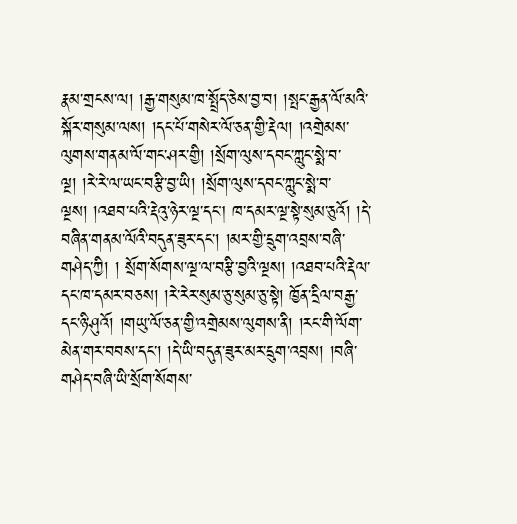རྣམ་གྲངས་ལ། །རྒྱ་གསུམ་ཁ་སྤྲོད་ཅེས་བྱ་བ། །སྤང་རྒྱན་ལོ་མའི་སྐོར་གསུམ་ལས། །དང་པོ་གསེར་ལོ་ཅན་གྱི་རྡེལ། །འགྲེམས་ལུགས་གནམ་ལོ་གང་ཤར་གྱི། །སྲོག་ལུས་དབང་ཀླུང་སྨེ་བ་ལྔ། །རེ་རེ་ལ་ཡང་བརྩི་བྱ་ཡི། །སྲོག་ལུས་དབང་ཀླུང་སྨེ་བ་ལྔས། །འཐབ་པའི་རྡེའུ་ཉེར་ལྔ་དང། ཁ་དམར་ལྔ་སྟེ་སུམ་ཅུའོ། །དེ་བཞིན་གནམ་ལོའི་བདུན་ཟུར་དང་། །མར་གྱི་དྲུག་འབྲས་བཞི་གཤེད་ཀྱི། ། སྲོག་སོགས་ལྔ་ལ་བརྩི་བྱའི་ལྔས། །འཐབ་པའི་རྡེལ་དང་ཁ་དམར་བཅས། །རེ་རེར་སུམ་ཅུ་སུམ་ཅུ་སྟེ། ཁྱོན་དྲིལ་བརྒྱ་དང་ཉི་ཤུའོ། །གཡུ་ལོ་ཅན་གྱི་འགྲེམས་ལུགས་ནི། །རང་གི་ལོག་མེན་གར་བབས་དང་། །དེ་ཡི་བདུན་ཟུར་མར་དྲུག་འབྲས། །བཞི་གཤེད་བཞི་ཡི་སྲོག་སོགས་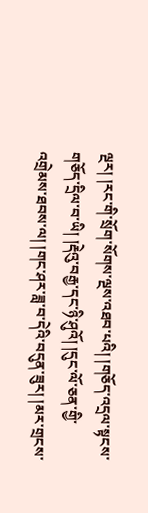ལྔར། །རང་གི་སྲོག་སོགས་ལྔས་འཐབ་པའི། །གཅོད་འདྲལ་སྟངས་གཅོད་དྲིལ་བ་ཡི། །རྡེའུ་བརྒྱ་དང་ཉི་ཤུའོ། །དུང་ལོ་ཅན་གྱི་འགྲེམས་ཐབས་ལ། །གང་ཤར་ཟླ་བ་དེའི་བདུན་ཟུར། །མར་གྲངས་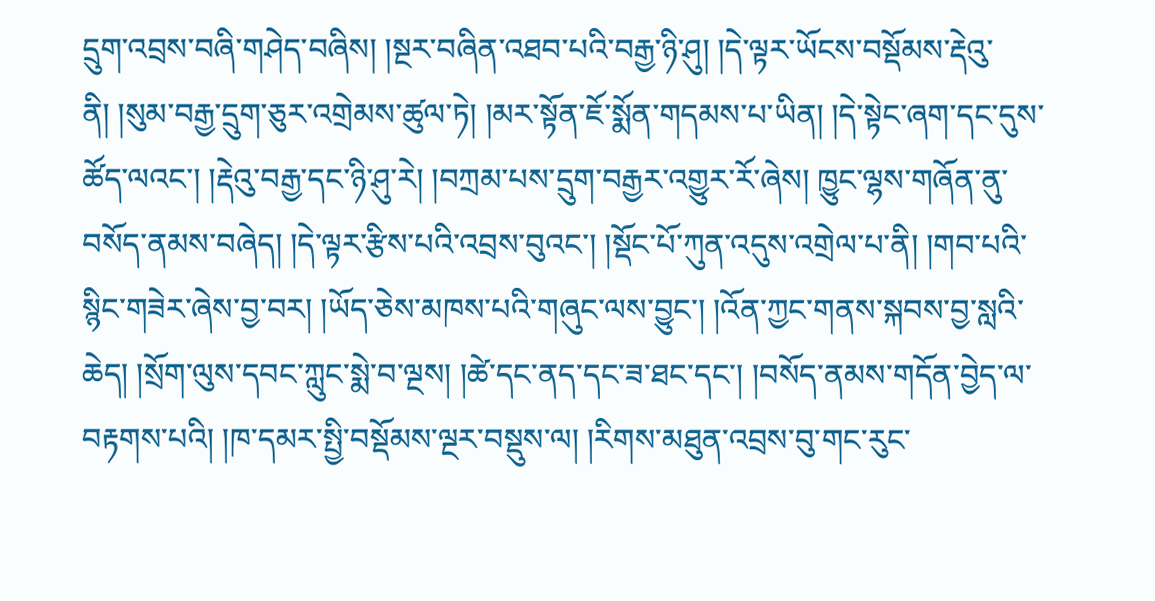དྲུག་འབྲས་བཞི་གཤེད་བཞིས། །སྔར་བཞིན་འཐབ་པའི་བརྒྱ་ཉི་ཤུ། །དེ་ལྟར་ཡོངས་བསྡོམས་རྡེའུ་ནི། །སུམ་བརྒྱ་དྲུག་ཅུར་འགྲེམས་ཚུལ་ཏེ། །མར་སྟོན་ཇོ་སྨོན་གདམས་པ་ཡིན། །དེ་སྟེང་ཞག་དང་དུས་ཚོད་ལའང་། །རྡེའུ་བརྒྱ་དང་ཉི་ཤུ་རེ། །བཀྲམ་པས་དྲུག་བརྒྱར་འགྱུར་རོ་ཞེས། ཁྱུང་ལྷས་གཞོན་ནུ་བསོད་ནམས་བཞེད། །དེ་ལྟར་རྩིས་པའི་འབྲས་བུའང་། །སྡོང་པོ་ཀུན་འདུས་འགྲེལ་པ་ནི། །གབ་པའི་སྙིང་གཟེར་ཞེས་བྱ་བར། །ཡོད་ཅེས་མཁས་པའི་གཞུང་ལས་བྱུང་། །འོན་ཀྱང་གནས་སྐབས་བྱ་སླའི་ཆེད། །སྲོག་ལུས་དབང་ཀླུང་སྨེ་བ་ལྔས། །ཚེ་དང་ནད་དང་ཟ་ཐང་དང་། །བསོད་ནམས་གདོན་བྱེད་ལ་བརྟགས་པའི། །ཁ་དམར་སྤྱི་བསྡོམས་ལྔར་བསྡུས་ལ། །རིགས་མཐུན་འབྲས་བུ་གང་རུང་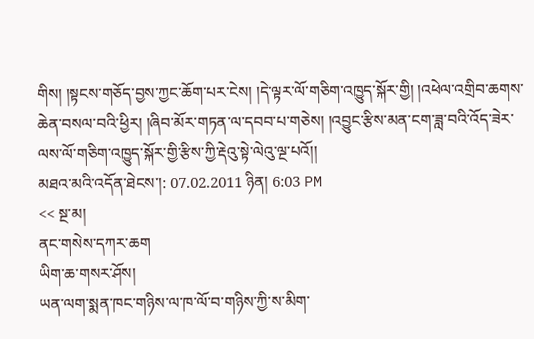གིས། །སྟངས་གཅོད་བྱས་ཀྱང་ཆོག་པར་ངེས། །དེ་ལྟར་ལོ་གཅིག་འཁྱུད་སྐོར་གྱི། །འཕེལ་འགྲིབ་ཆགས་ཆེན་བསལ་བའི་ཕྱིར། །ཞིབ་མོར་གཏན་ལ་དབབ་པ་གཅེས། །འབྱུང་རྩིས་མན་ངག་ཟླ་བའི་འོད་ཟེར་ལས་ལོ་གཅིག་འཁྱུད་སྐོར་གྱི་རྩིས་ཀྱི་རྡེའུ་སྟེ་ལེའུ་ལྔ་པའོ།།
མཐའ་མའི་འདོན་ཐེངས་།: 07.02.2011 ཉིན། 6:03 PM
<< སྔ་མ།
ནང་གསེས་དཀར་ཆག
ཡིག་ཆ་གསར་ཤོས།
ཡན་ལག་སྨན་ཁང་གཉིས་ལ་ཁ་ལོ་བ་གཉིས་ཀྱི་ས་མིག་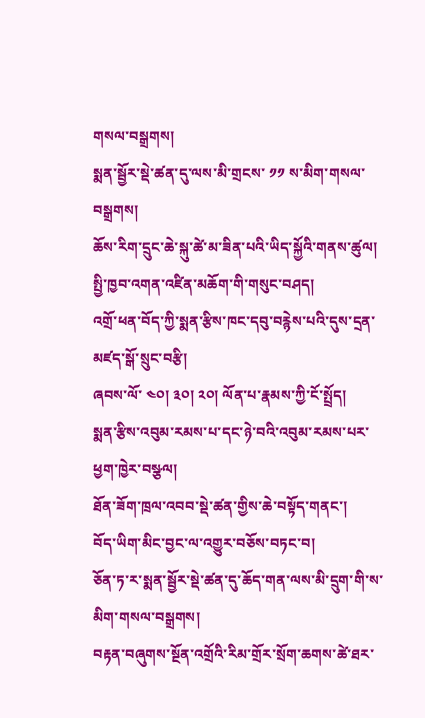གསལ་བསྒྲགས།
སྨན་སྦྱོར་སྡེ་ཚན་དུ་ལས་མི་གྲངས་ ༡༡ ས་མིག་གསལ་བསྒྲགས།
ཆོས་རིག་དྲུང་ཆེ་སྐུ་ཚེ་མ་ཟིན་པའི་ཡིད་སྐྱོའི་གནས་ཚུལ།
སྤྱི་ཁྱབ་འགན་འཛིན་མཆོག་གི་གསུང་བཤད།
འགྲོ་ཕན་བོད་ཀྱི་སྨན་རྩིས་ཁང་དབུ་བརྙེས་པའི་དུས་དྲན་མཛད་སྒོ་སྲུང་བརྩི།
ཞབས་ལོ་ ༤༠། ༣༠། ༢༠། ལོན་པ་རྣམས་ཀྱི་ངོ་སྤྲོད།
སྨན་རྩིས་འབུམ་རམས་པ་དང་ཉེ་བའི་འབུམ་རམས་པར་ཕྱག་ཁྱེར་བསྩལ།
ཐོན་ཟོག་ཁྲལ་འབབ་སྡེ་ཚན་གྱིས་ཆེ་བསྟོད་གནང་།
བོད་ཡིག་མིང་བྱང་ལ་འགྱུར་བཅོས་བཏང་བ།
ཅོན་ཏ་ར་སྨན་སྦྱོར་སྡེ་ཚན་དུ་ཆོད་གན་ལས་མི་དྲུག་གི་ས་མིག་གསལ་བསྒྲགས།
བརྟན་བཞུགས་སྔོན་འགྲོའི་རིམ་གྲོར་སྲོག་ཆགས་ཚེ་ཐར་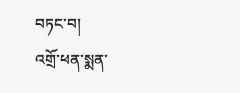བཏང་བ།
འགྲོ་ཕན་སྨན་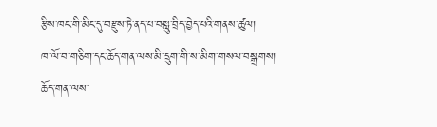རྩིས་ཁང་གི་མིང་དུ་བརྫུས་ཏེ་ནད་པ་བསླུ་བྲིད་བྱེད་པའི་གནས་ཚུལ།
ཁ་ལོ་བ་གཅིག་དང་ཆོད་གན་ལས་མི་དྲུག་གི་ས་མིག་གསལ་བསྒྲགས།
ཆོད་གན་ལས་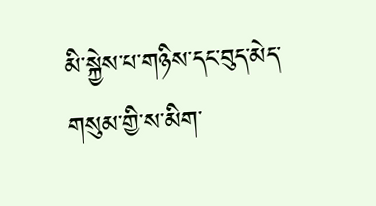མི་སྐྱེས་པ་གཉིས་དང་བུད་མེད་གསུམ་གྱི་ས་མིག་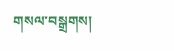གསལ་བསྒྲགས།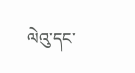ལེའུ་དང་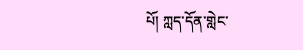པོ། ཀླད་དོན་གླེང་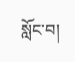སློང་བ།